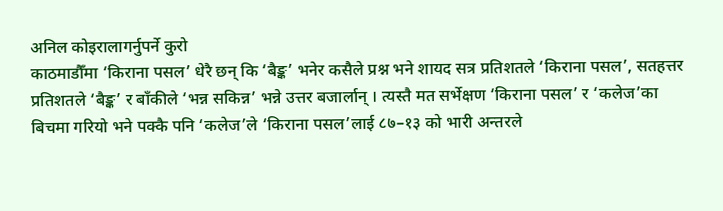अनिल कोइरालागर्नुपर्ने कुरो
काठमाडौँमा ‘किराना पसल’ धेरै छन् कि ‘बैङ्क’ भनेर कसैले प्रश्न भने शायद सत्र प्रतिशतले ‘किराना पसल’, सतहत्तर प्रतिशतले ‘बैङ्क’ र बाँकीले ‘भन्न सकिन्न’ भन्ने उत्तर बजार्लान् । त्यस्तै मत सर्भेक्षण ‘किराना पसल’ र ‘कलेज’का बिचमा गरियो भने पक्कै पनि ‘कलेज’ले ‘किराना पसल’लाई ८७–१३ को भारी अन्तरले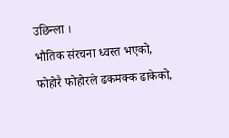उछिन्ला ।
भौतिक संरचना ध्वस्त भएको, फोहोरै फोहोरले ढकमक्क ढाकेको,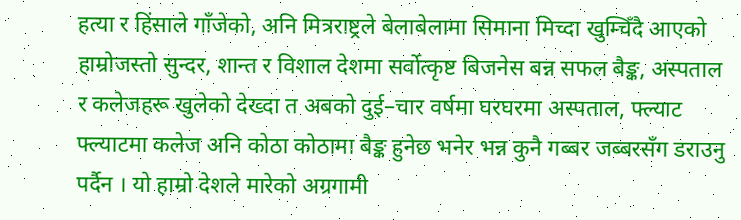हत्या र हिंसाले गाँजेको, अनि मित्रराष्ट्रले बेलाबेलामा सिमाना मिच्दा खुम्चिँदै आएको हाम्रोजस्तो सुन्दर, शान्त र विशाल देशमा सर्वोत्कृष्ट बिजनेस बन्न सफल बैङ्क, अस्पताल र कलेजहरू खुलेको देख्दा त अबको दुई–चार वर्षमा घरघरमा अस्पताल, फ्ल्याट फ्ल्याटमा कलेज अनि कोठा कोठामा बैङ्क हुनेछ भनेर भन्न कुनै गब्बर जब्बरसँग डराउनु पर्दैन । यो हाम्रो देशले मारेको अग्रगामी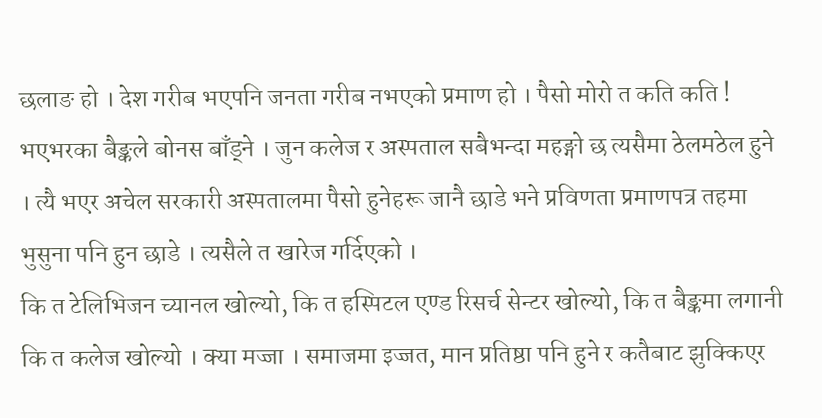छलाङ हो । देश गरीब भएपनि जनता गरीब नभएको प्रमाण हो । पैसो मोरो त कति कति ! भएभरका बैङ्कले बोनस बाँड्ने । जुन कलेज र अस्पताल सबैभन्दा महङ्गो छ त्यसैमा ठेलमठेल हुने । त्यै भएर अचेल सरकारी अस्पतालमा पैसो हुनेहरू जानै छाडे भने प्रविणता प्रमाणपत्र तहमा भुसुना पनि हुन छाडे । त्यसैले त खारेज गर्दिएको ।
कि त टेलिभिजन च्यानल खोल्यो, कि त हस्पिटल एण्ड रिसर्च सेन्टर खोल्यो, कि त बैङ्कमा लगानी कि त कलेज खोल्यो । क्या मज्जा । समाजमा इज्जत, मान प्रतिष्ठा पनि हुने र कतैबाट झुक्किएर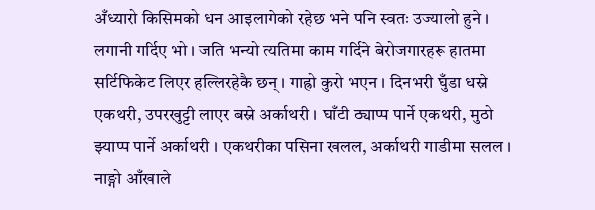अँध्यारो किसिमको धन आइलागेको रहेछ भने पनि स्वतः उज्यालो हुने । लगानी गर्दिए भो । जति भन्यो त्यतिमा काम गर्दिने बेरोजगारहरू हातमा सर्टिफिकेट लिएर हल्लिरहेकै छन् । गाह्रो कुरो भएन । दिनभरी घुँडा धस्ने एकथरी, उपरखुट्टी लाएर बस्ने अर्काथरी । घाँटी ठ्याप्प पार्ने एकथरी, मुठो झ्याप्प पार्ने अर्काथरी । एकथरीका पसिना खलल, अर्काथरी गाडीमा सलल ।
नाङ्गो आँखाले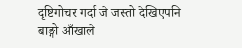दृष्टिगोचर गर्दा जे जस्तो देखिएपनि बाङ्गो आँखाले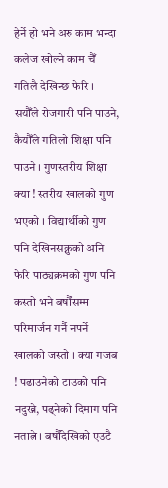हेर्ने हो भने अरु काम भन्दा कलेज खोल्ने काम चैँ गतिलै देखिन्छ फेरि । सयौँले रोजगारी पनि पाउने, कैयौँले गतिलो शिक्षा पनि पाउने । गुणस्तरीय शिक्षा क्या ! स्तरीय खालको गुण भएको । विद्यार्थीको गुण पनि देखिनसक्नुको अनि फेरि पाठ्यक्रमको गुण पनि कस्तो भने बर्षौंसम्म परिमार्जन गर्नै नपर्ने खालको जस्तो । क्या गजब ! पढाउनेको टाउको पनि नदुख्ने, पढ्नेको दिमाग पनि नतात्ने । बर्षौंदेखिको एउटै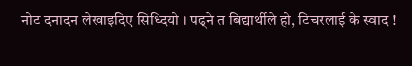नोट दनादन लेखाइदिए सिध्दियो । पढ्ने त बिद्यार्थीले हो, टिचरलाई के स्वाद !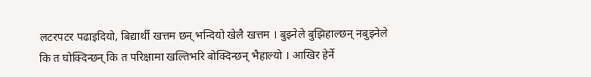लटरपटर पढाइदियो, बिद्यार्थी खत्तम छन् भन्दियो खेलै खत्तम । बुझ्नेले बुझिहाल्छन् नबुझ्नेले कि त घोक्दिन्छन् कि त परिक्षामा खल्तिभरि बोक्दिन्छन् भैहाल्यो । आखिर हेर्ने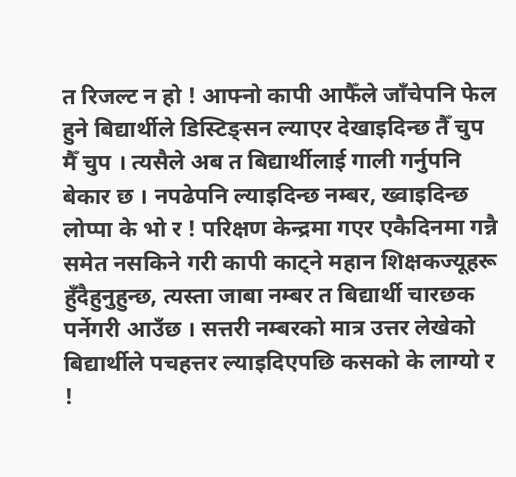त रिजल्ट न हो ! आफ्नो कापी आफैँले जाँचेपनि फेल हुने बिद्यार्थीले डिस्टिङ्सन ल्याएर देखाइदिन्छ तैँ चुप मैँ चुप । त्यसैले अब त बिद्यार्थीलाई गाली गर्नुपनि बेकार छ । नपढेपनि ल्याइदिन्छ नम्बर, ख्वाइदिन्छ लोप्पा के भो र ! परिक्षण केन्द्रमा गएर एकैदिनमा गन्नै समेत नसकिने गरी कापी काट्ने महान शिक्षकज्यूहरू हुँदैहुनुहुन्छ, त्यस्ता जाबा नम्बर त बिद्यार्थी चारछक पर्नेगरी आउँछ । सत्तरी नम्बरको मात्र उत्तर लेखेको बिद्यार्थीले पचहत्तर ल्याइदिएपछि कसको के लाग्यो र !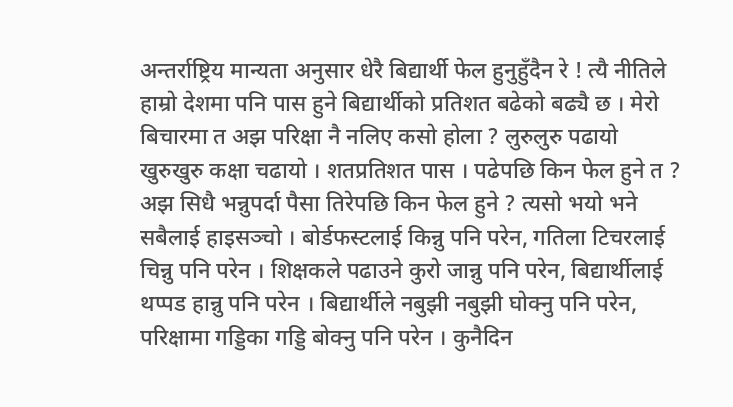अन्तर्राष्ट्रिय मान्यता अनुसार धेरै बिद्यार्थी फेल हुनुहुँदैन रे ! त्यै नीतिले हाम्रो देशमा पनि पास हुने बिद्यार्थीको प्रतिशत बढेको बढ्यै छ । मेरो बिचारमा त अझ परिक्षा नै नलिए कसो होला ? लुरुलुरु पढायो खुरुखुरु कक्षा चढायो । शतप्रतिशत पास । पढेपछि किन फेल हुने त ? अझ सिधै भन्नुपर्दा पैसा तिरेपछि किन फेल हुने ? त्यसो भयो भने सबैलाई हाइसञ्चो । बोर्डफस्टलाई किन्नु पनि परेन, गतिला टिचरलाई चिन्नु पनि परेन । शिक्षकले पढाउने कुरो जान्नु पनि परेन, बिद्यार्थीलाई थप्पड हान्नु पनि परेन । बिद्यार्थीले नबुझी नबुझी घोक्नु पनि परेन, परिक्षामा गड्डिका गड्डि बोक्नु पनि परेन । कुनैदिन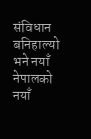संविधान बनिहाल्यो भने नयाँ नेपालको नयाँ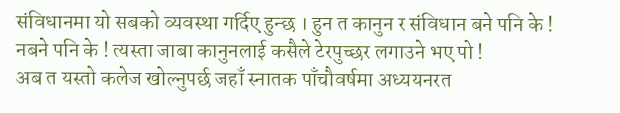संविधानमा यो सबको व्यवस्था गर्दिए हुन्छ । हुन त कानुन र संविधान बने पनि के ! नबने पनि के ! त्यस्ता जाबा कानुनलाई कसैले टेरपुच्छर लगाउने भए पो !
अब त यस्तो कलेज खोल्नुपर्छ जहाँ स्नातक पाँचौवर्षमा अध्ययनरत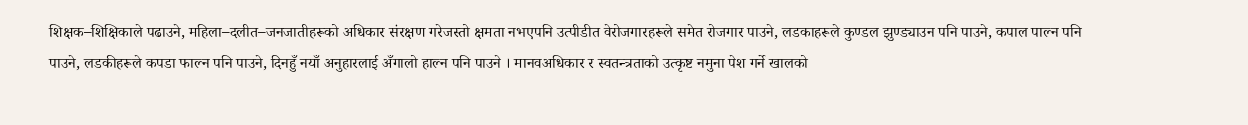शिक्षक–शिक्षिकाले पढाउने, महिला–दलीत–जनजातीहरूको अधिकार संरक्षण गरेजस्तो क्षमता नभएपनि उत्पीडीत वेरोजगारहरूले समेत रोजगार पाउने, लडकाहरूले कुण्डल झुण्ड्याउन पनि पाउने, कपाल पाल्न पनि पाउने, लडकीहरूले कपडा फाल्न पनि पाउने, दिनहुँ नयाँ अनुहारलाई अँगालो हाल्न पनि पाउने । मानवअधिकार र स्वतन्त्रताको उत्कृष्ट नमुना पेश गर्ने खालको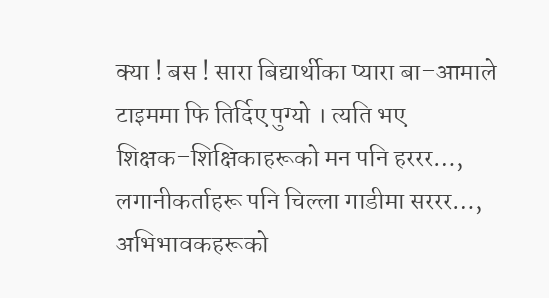क्या ! बस ! सारा बिद्यार्थीका प्यारा बा–आमाले टाइममा फि तिर्दिए पुग्यो । त्यति भए शिक्षक–शिक्षिकाहरूको मन पनि हररर…, लगानीकर्ताहरू पनि चिल्ला गाडीमा सररर…, अभिभावकहरूको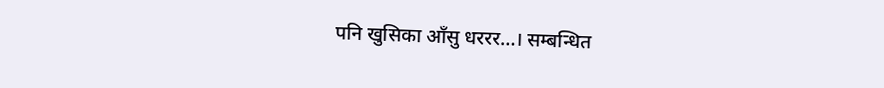पनि खुसिका आँसु धररर…। सम्बन्धित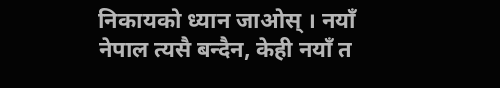निकायको ध्यान जाओस् । नयाँ नेपाल त्यसै बन्दैन, केही नयाँ त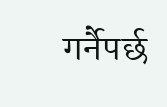गर्नैपर्छ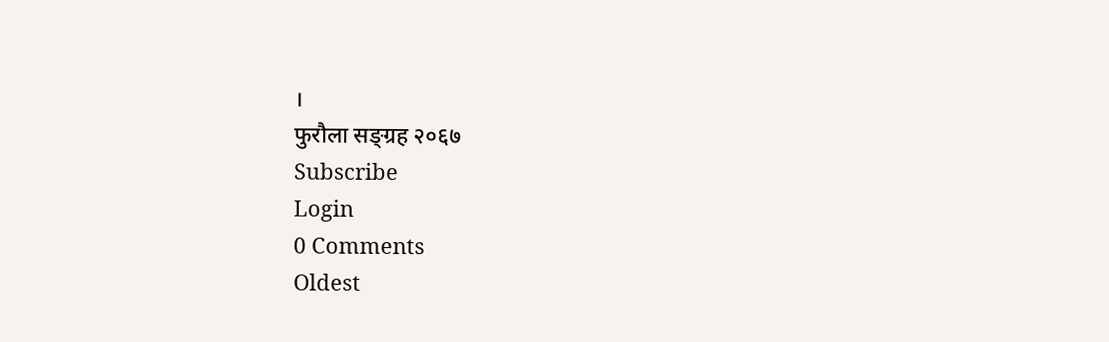।
फुरौला सङ्ग्रह २०६७
Subscribe
Login
0 Comments
Oldest